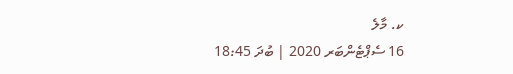ކ. މާލެ
16 ސެޕްޓެންބަރ 2020 | ބުދަ 18:45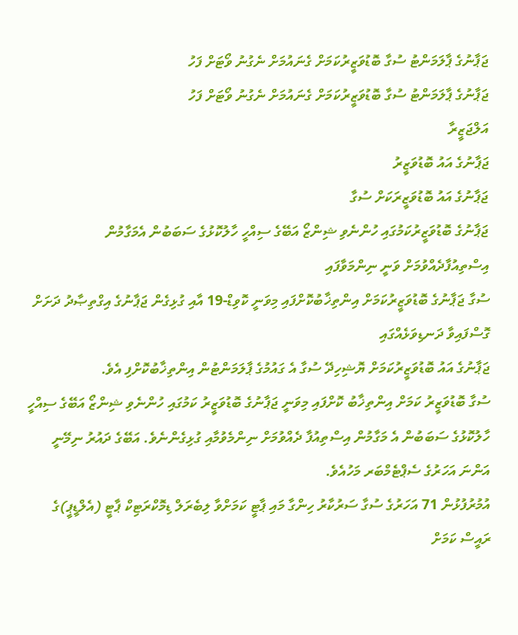ޖަޕާނުގެ ޕާލަމަންޓު ސުގާ ބޮޑުވަޒީރުކަމަށް ގެނައުމަށް ނެގުނު ވޯޓަށް ފަހު
ޖަޕާނުގެ ޕާލަމަންޓު ސުގާ ބޮޑުވަޒީރުކަމަށް ގެނައުމަށް ނެގުނު ވޯޓަށް ފަހު
އަލްޖަޒީރާ
ޖަޕާނުގެ އައު ބޮޑުވަޒީރު
ޖަޕާނުގެ އައު ބޮޑުވަޒީރަކަށް ސުގާ
ޖަޕާނުގެ ބޮޑުވަޒީރުކަމުގައި ހުންނެވި ޝިންޒޯ އަބޭގެ ސިއްހީ ހާލުކޮޅުގެ ސަބަބުން އެމަގާމުން އިސްތިއުފާދެއްވުމަށް ވަނީ ނިންމަވާފައި
ސުގާ ޖަޕާނުގެ ބޮޑުވަޒީރުކަމަށް އިންތިޚާބުކޮށްފައި މިވަނީ ކޮވިޑް-19 އާއި ގުޅިގެން ޖަޕާނުގެ އިގްތިޞާދު ދަށަށް ގޮސްފައިވާ ދަނޑިވަޅެއްގައި
ޖަޕާނުގެ އައު ބޮޑުވަޒީރުކަމަށް ޔޮޝިހިދޭ ސުގާ އެ ގައުމުގެ ޕާލަމަންޓުން އިންތިޚާބުކޮށްފި އެވެ.
ސުގާ ބޮޑުވަޒީރު ކަމަށް އިންތިޚާބު ކޮށްފައި މިވަނީ ޖަޕާނުގެ ބޮޑުވަޒީރު ކަމުގައި ހުންނެވި ޝިންޒޯ އަބޭގެ ސިއްހީ ހާލުކޮޅުގެ ސަބަބުން އެ މަގާމުން އިސްތިއުފާ ދެއްވުމަށް ނިންމެވުމާއި ގުޅިގެންނެވެ. އަބޭގެ ދައުރު ނިމޭނީ އަންނަ އަހަރުގެ ސެޕްޓެމްބަރ މަހުއެވެ.
އުމުރުފުޅުން 71 އަހަރުގެ ސުގާ ސަރުކާރު ހިންގާ މައި ޕާޓީ ކަމަށްވާ ލިބެރަލް ޑިމޮކްރަޓިކް ޕާޓީ (އެލްޑީޕީ)ގެ ރައީސް ކަމަށް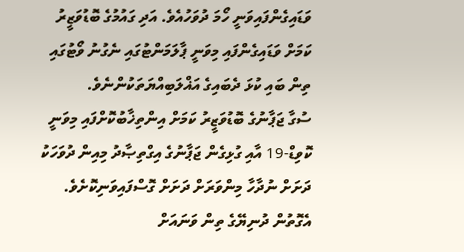ވަޑައިގެންފައިވަނީ ހޯމަ ދުވަހުއެވެ. އަދި ގައުމުގެ ބޮޑުވަޒީރު ކަމަށް ވަޑައިގެންފައި މިވަނީ ޕާލަމަންޓުގައި ނެގުނު ވޯޓުގައި ތިން ބައި ކުޅަ ދެބައިގެ އަޣްލަބިއްޔަތަކުންނެވެ.
ސުގާ ޖަޕާނުގެ ބޮޑުވަޒީރު ކަމަށް އިންތިޚާބުކޮށްފައި މިވަނީ ކޮވިޑް-19 އާއި ގުޅިގެން ޖަޕާނުގެ އިގްތިޞާދު މިއިން ދުވަހަކު ދަށަށް ނުދާހާ މިންވަރަށް ދަށަށް ގޮސްފައިވަނިކޮށެވެ. އެގޮތުން ދުނިޔޭގެ ތިން ވަނައަށް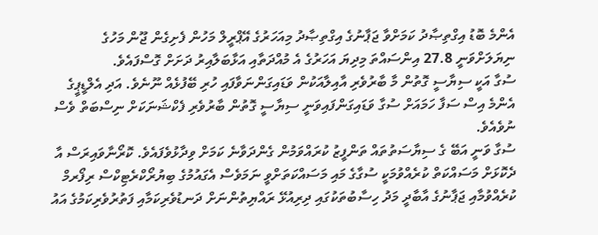އެންމެ ބޮޑު އިގްތިޞާދު ކަމަށްވާ ޖަޕާނުގެ އިގްތިޞާދު މިއަހަރުގެ އޭޕްރީލް މަހުން ފެށިގެން ޖޫން މަހުގެ ނިޔަލަށްވަނީ 27.8 އިންސައްތަ މިދިޔަ އަހަރުގެ އެ މުއްދަތާއި އަޅާބަލާއިރު ދަށަށް ގޮސްފައެވެ.
ސުގާ އަކީ ސިޔާސީ ގޮތުން މާ ބާރުވެރި އާއިލާއަކުން ވަޑައިގަންނަވާފައި ހުރި ބޭފުޅެއް ނޫނެވެ. އަދި އެލްޑީޕީގެ އެންމެ އިސް ސަފާ ހަމައަށް ސުގާ ވަޑައިގަންފައިވަނީ ސިޔާސީ ގޮތުން ބާރުވެރި ފެކްޝަނަކަށް ނިސްބަތް ވެސް ނުވެއެވެ.
ސުގާ ވަނީ އަބޭ ގެ ސިޔާސަތުތައް ތަންފީޒު ކުރައްވަމުން ގެންދަވާނެ ކަމަށް ވިދާޅުވެފައެވެ. ކޮރޯނާވައިރަސް އާ ދެކޮޅަށް މަސައްކަތް ކުރެއްވުމަކީ ސުގާގެ މައި މަސައްކަތަށްވީ ނަމަވެސް އެގައުމުގެ ބިޔުރޯކްރެޓިކްސް ރިފޯރމް ކުރެއްވުމާއި ޖަޕާނުގެ އާބާދީ މަދު ހިސާބުތަކުގައި ދިރިއުޅޭ ރައްޔިތުންނަށް ދަނޑުވެރިކަމާއި ފަތުރުވެރިކަމުގެ އައު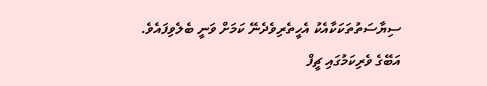ސިޔާސަތުތަކަކާއެކު އެހީތެރިވެދެނޭ ކަމަށް ވަނީ ބެލެވިފައެވެ.
އަބޭގެ ވެރިކަމުގައި ޗީފް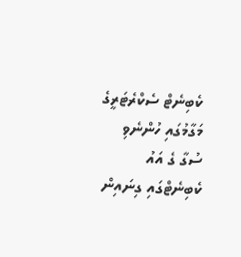ކެބިނެޓް ސެކްރެޓަރީގެ މަގާމުގައި ހުންނެވި ސުގާ ގެ އައު ކެބިނެޓްގައި ގިނައިން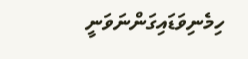ހިމެނިވަޑައިގަންނަވަނީ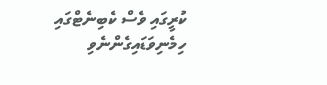ކުރީގައި ވެސް ކެބިނެޓްގައި ހިމެނިވަޑައިގެންނެވި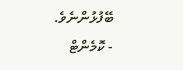ބޭފުޅުންނެވެ.
- ކޮމެންޓް